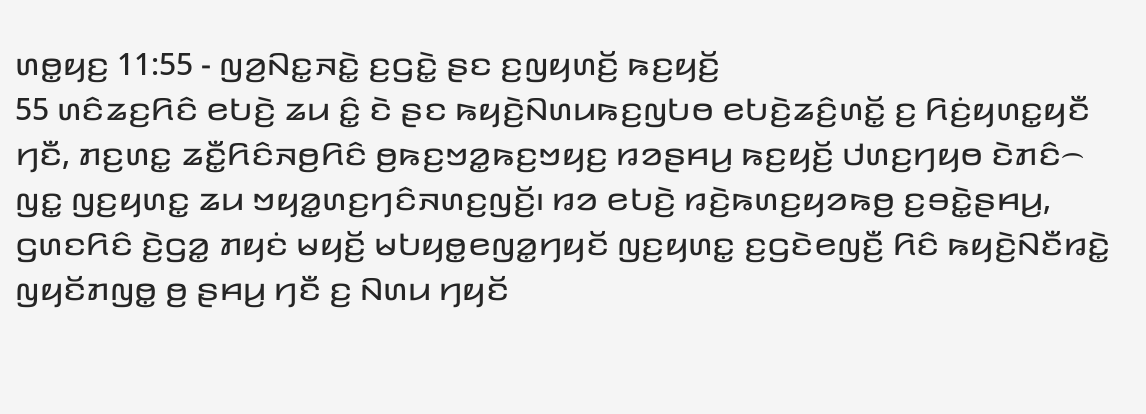ꤛꤥ꤭ꤟꤢ꤬ 11:55 - ꤜꤤ꤬ꤡꤢ꤭ꤏꤢꤧ꤭ ꤢ꤬ꤞꤢꤧ꤭ ꤔꤢ ꤢ꤬ꤜꤟꤛꤢꤩ꤬ ꤒꤢ꤬ꤟꤢꤩ꤬
55 ꤛꤢꤨꤘꤢ꤬ꤖꤢꤨ ꤕꤝꤢꤧ꤬ ꤘꤣ ꤢꤨ꤭ ꤢꤧ ꤔꤢ ꤒꤟꤢꤧ꤬ꤡꤛꤣꤒꤢ꤬ꤜꤝꤥ ꤕꤝꤢꤧ꤬ꤘꤢꤨ꤬ꤛꤢꤩ꤭ ꤢ꤬ ꤖꤢꤦ꤬ꤟꤛꤢ꤭ꤟꤢꤪ ꤚꤢꤪ, ꤊꤢ꤬ꤛꤢ꤭ ꤘꤢꤪ꤭ꤖꤢꤨꤏꤥ꤬ꤖꤢꤨ ꤥ꤬ꤒꤢ꤬ꤠꤤ꤭ꤒꤢ꤬ꤠꤟꤢ꤬ ꤙꤤꤔꤌꤣ꤬ ꤒꤢ꤬ꤟꤢꤩ꤬ ꤓꤛꤢ꤬ꤚꤟꤥ ꤢꤧꤊꤢꤨ꤮ ꤜꤢ꤭ ꤜꤢ꤬ꤟꤛꤢ꤭ ꤘꤣ ꤠꤟꤤ꤭ꤛꤢ꤬ꤚꤢꤨꤏꤛꤢ꤬ꤜꤢꤩ꤬꤯ ꤙꤤ ꤕꤝꤢꤧ꤬ ꤙꤢꤧ꤬ꤒꤛꤢ꤬ꤟꤤꤒꤥ꤬ ꤢ꤬ꤋꤢꤧ꤭ꤔꤌꤣ꤬, ꤞꤛꤢꤖꤢꤨ ꤢꤧ꤬ꤞꤤ꤭ ꤊꤟꤢꤦ ꤗꤟꤢꤩ꤬ ꤗꤝꤟꤥ꤭ꤕꤜꤤ꤭ꤚꤟꤢꤩ ꤜꤢ꤬ꤟꤛꤢ꤭ ꤢ꤬ꤞꤢꤧꤕꤜꤢꤪ꤬ ꤖꤢꤨ ꤒꤟꤢꤧ꤬ꤡꤢꤪꤙꤢꤧ꤭ ꤜꤟꤢꤩꤊꤜꤥ꤭ ꤥ꤬ ꤔꤌꤣ꤬ ꤚꤢꤪ ꤢ꤬ ꤡꤛꤣ ꤚꤟꤢꤩ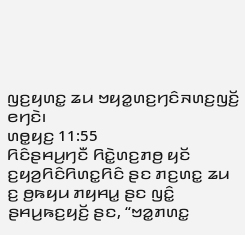ꤜꤢ꤬ꤟꤛꤢ꤭ ꤘꤣ ꤠꤟꤤ꤭ꤛꤢ꤬ꤚꤢꤨꤏꤛꤢ꤬ꤜꤢꤩ꤬ ꤕꤚꤢꤧ꤯
ꤛꤥ꤭ꤟꤢ꤬ 11:55
ꤖꤢꤨꤔꤌꤣ꤬ꤚꤢꤪ ꤖꤢꤧ꤭ꤛꤢ꤬ꤊꤥ꤬ ꤟꤢꤩ ꤢ꤬ꤟꤤ꤬ꤖꤢꤨꤖꤛꤢ꤭ꤖꤢꤨ ꤔꤢ ꤊꤢ꤬ꤛꤢ꤭ ꤘꤣ ꤢ꤬ ꤥ꤬ꤒꤟꤣ ꤊꤟꤌꤣ꤭ ꤔꤢ ꤜꤢꤨ꤭ ꤔꤌꤣ꤬ꤒꤢ꤬ꤟꤢꤩ꤬ ꤔꤢ, “ꤠꤤ꤭ꤊꤛꤢ꤭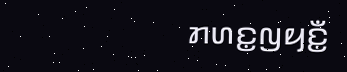ꤊꤛꤢ꤭ꤜꤟꤢꤪ꤭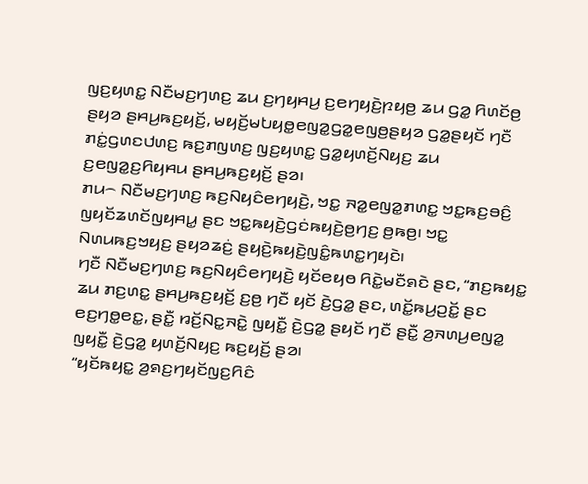ꤜꤢ꤬ꤟꤛꤢ꤭ ꤡꤢꤪꤗꤢ꤬ꤚꤛꤢ꤬ ꤘꤣ ꤢ꤬ꤚꤟꤌꤣ꤬ ꤢ꤬ꤕꤚꤟꤢꤧ꤬ꤐꤟꤥ꤬ ꤘꤣ ꤞꤤ꤭ ꤖꤛꤢꤩꤥ꤬ ꤔꤟꤤ ꤔꤌꤣ꤬ꤒꤢ꤬ꤟꤢꤩ꤬, ꤗꤟꤢꤩ꤬ꤗꤝꤟꤥ꤭ꤕꤜꤤ꤭ꤞꤤ꤭ꤕꤜꤥ꤬ꤔꤟꤤ ꤞꤤ꤭ꤔꤟꤢꤩ ꤚꤢꤪ ꤊꤢꤦ꤭ꤞꤛꤢꤓꤛꤢ꤬ ꤒꤢ꤬ꤊꤜꤛꤢ꤬ ꤜꤢ꤬ꤟꤛꤢ꤭ ꤞꤤ꤭ꤟꤛꤢꤩ꤬ꤡꤟꤢ꤬ ꤘꤣ ꤢ꤬ꤕꤜꤤ꤭ꤢ꤬ꤖꤟꤌꤣ ꤔꤌꤣ꤬ꤒꤢ꤬ꤟꤢꤩ꤬ ꤔꤤ꤯
ꤊꤣ꤮ ꤡꤢꤪꤗꤢ꤬ꤚꤛꤢ꤬ ꤒꤢ꤬ꤡꤟꤢꤨꤕꤚꤟꤢꤧ꤬, ꤠꤢ꤭ ꤏꤤ꤭ꤕꤜꤤ꤭ꤊꤛꤢ꤭ ꤠꤢ꤭ꤒꤢ꤬ꤋꤢꤨ꤬ ꤜꤟꤢꤩꤘꤛꤢꤩꤜꤟꤌꤣ꤭ ꤔꤢ ꤠꤢ꤭ꤒꤟꤢꤧ꤬ꤞꤢꤦꤒꤟꤢꤧ꤬ꤥ꤬ꤚꤢ꤬ ꤥ꤬ꤒꤥ꤬꤯ ꤠꤢ꤭ ꤡꤛꤣꤒꤢ꤬ꤠꤟꤢ꤬ ꤔꤟꤤꤘꤢꤦ꤬ ꤔꤟꤢꤧ꤬ꤒꤟꤢꤧ꤬ꤜꤢꤨ꤭ꤒꤛꤢ꤭ꤚꤟꤢꤧ꤯
ꤚꤢꤪ ꤡꤢꤪꤗꤢ꤬ꤚꤛꤢ꤬ ꤒꤢ꤬ꤡꤟꤢꤨꤕꤚꤟꤢꤧ꤬ ꤟꤢꤩꤕꤟꤥ ꤖꤢꤧ꤭ꤗꤢꤪꤎꤢꤧ ꤔꤢ, “ꤊꤢ꤬ꤒꤟꤢ꤭ ꤘꤣ ꤊꤢ꤬ꤛꤢ꤭ ꤔꤌꤣ꤬ꤒꤢ꤬ꤟꤢꤩ꤬ ꤢ꤬ꤥ꤬ ꤚꤢꤪ ꤟꤢꤩ ꤢꤧ꤬ꤞꤤ꤭ ꤔꤢ, ꤛꤢꤩ꤭ꤒꤣ꤬ꤑꤢꤩ꤭ ꤔꤢ ꤕꤢ꤬ꤚꤥ꤭ꤕꤢ꤭, ꤔꤢꤪ꤭ ꤙꤢꤩ꤬ꤡꤢ꤭ꤏꤢꤧ꤭ ꤜꤟꤢꤪ꤭ ꤢꤧ꤬ꤞꤤ꤭ ꤔꤟꤢꤩ ꤚꤢꤪ ꤔꤢꤪ꤭ ꤤ꤬ꤏꤛꤣ꤬ꤕꤜꤤ꤭ ꤜꤟꤢꤪ꤭ ꤢꤧ꤬ꤞꤤ꤭ ꤟꤛꤢꤩ꤬ꤡꤟꤢ꤬ ꤒꤢ꤬ꤟꤢꤩ꤬ ꤔꤤ꤯
“ꤟꤢꤩꤒꤟꤢ꤭ ꤤ꤬ꤎꤢ꤬ꤚꤟꤢꤩꤜꤢ꤬ꤖꤢꤨ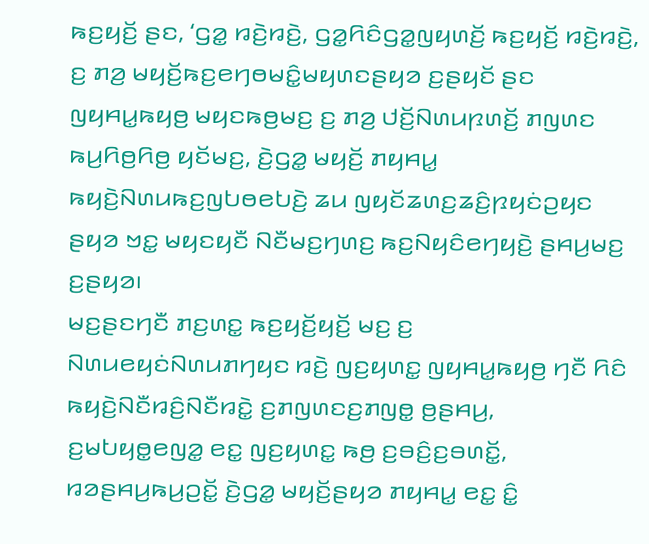ꤒꤢ꤬ꤟꤢꤩ꤬ ꤔꤢ, ‘ꤞꤤ꤭ ꤙꤢꤧ꤬ꤙꤢꤧ꤬, ꤞꤤ꤭ꤖꤢꤨꤞꤤ꤭ꤜꤟꤛꤢꤩ꤬ ꤒꤢ꤬ꤟꤢꤩ꤬ ꤙꤢꤧ꤬ꤙꤢꤧ꤬, ꤢ꤬ ꤊꤤ꤬ ꤗꤟꤢꤩ꤬ꤒꤢ꤬ꤕꤚꤥꤗꤢꤨ꤭ꤗꤟꤛꤢꤔꤟꤤ ꤢ꤬ꤔꤟꤢꤩ ꤔꤢ ꤜꤟꤌꤣ꤭ꤒꤟꤥ꤬ ꤗꤟꤢꤒꤥ꤬ꤗꤢ꤬ ꤢ꤬ ꤊꤤ꤬ ꤓꤢꤩ꤬ꤡꤛꤣꤐꤛꤢꤩ꤬ ꤊꤜꤛꤢ ꤒꤣ꤬ꤖꤥ꤬ꤖꤥ꤬ ꤟꤢꤩꤗꤢ꤬, ꤢꤧ꤬ꤞꤤ꤭ ꤗꤟꤢꤩ꤬ ꤊꤟꤌꤣ꤭ ꤒꤟꤢꤧ꤬ꤡꤛꤣꤒꤢ꤬ꤜꤝꤥꤕꤝꤢꤧ꤬ ꤘꤣ ꤜꤟꤢꤩꤘꤛꤢ꤬ꤘꤢꤨ꤬ꤐꤟꤢꤦꤑꤟꤢ ꤔꤟꤤ ꤠꤢ꤭ ꤗꤟꤢꤟꤢꤪ ꤡꤢꤪꤗꤢ꤬ꤚꤛꤢ꤬ ꤒꤢ꤬ꤡꤟꤢꤨꤕꤚꤟꤢꤧ꤬ ꤔꤌꤣ꤬ꤗꤢ꤬ ꤢ꤬ꤔꤟꤤ꤯
ꤗꤢ꤬ꤔꤢꤚꤢꤪ ꤊꤢ꤬ꤛꤢ꤭ ꤒꤢ꤬ꤟꤢꤩ꤬ꤟꤢꤩ꤬ ꤗꤢ꤬ ꤢ꤬ ꤡꤛꤣꤕꤟꤢꤦꤡꤛꤣꤊꤚꤟꤢ ꤙꤢꤧ꤬ ꤜꤢ꤬ꤟꤛꤢ꤭ ꤜꤟꤌꤣ꤭ꤒꤟꤥ꤬ ꤚꤢꤪ ꤖꤢꤨ ꤒꤟꤢꤧ꤬ꤡꤢꤪꤙꤢꤨ꤬ꤡꤢꤪꤙꤢꤧ꤭ ꤢ꤬ꤊꤜꤛꤢꤢ꤬ꤊꤜꤥ꤭ ꤥ꤬ꤔꤌꤣ꤬, ꤢ꤬ꤗꤝꤟꤥ꤭ꤕꤜꤤ꤭ ꤕꤢ꤭ ꤜꤢ꤬ꤟꤛꤢ꤭ ꤒꤥ꤬ ꤢ꤬ꤋꤢꤨ꤬ꤢ꤬ꤋꤛꤢꤩ꤭, ꤙꤤꤔꤌꤣ꤬ꤒꤣ꤬ꤑꤢꤩ꤭ ꤢꤧ꤬ꤞꤤ꤭ ꤗꤟꤢꤩ꤬ꤔꤟꤤ ꤊꤟꤌꤣ꤭ ꤕꤢ꤭ ꤢꤨ꤭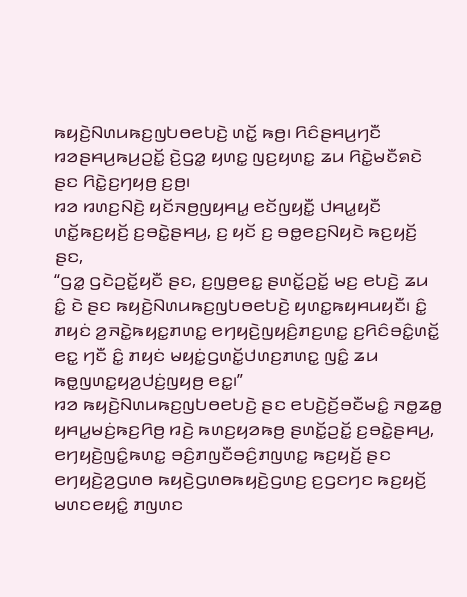ꤒꤟꤢꤧ꤬ꤡꤛꤣꤒꤢ꤬ꤜꤝꤥꤕꤝꤢꤧ꤬ ꤛꤢꤩ꤭ ꤒꤥ꤬꤯ ꤖꤢꤨꤔꤌꤣ꤬ꤚꤢꤪ ꤙꤤꤔꤌꤣ꤬ꤒꤣ꤬ꤑꤢꤩ꤭ ꤢꤧ꤬ꤞꤤ꤭ ꤟꤛꤢ꤭ ꤜꤢ꤬ꤟꤛꤢ꤭ ꤘꤣ ꤖꤢꤧ꤭ꤗꤢꤪꤎꤢꤧ ꤔꤢ ꤖꤢꤧ꤭ꤢ꤬ꤚꤟꤥ꤬ ꤢ꤬ꤥ꤬꤯
ꤙꤤ ꤙꤛꤢ꤬ꤡꤢꤧ꤬ ꤟꤢꤩꤏꤥ꤬ꤜꤟꤌꤣ꤭ ꤕꤢꤩꤜꤟꤢꤪ꤭ ꤓꤌꤣ꤭ꤟꤢꤪ ꤛꤢꤩ꤭ꤒꤢ꤬ꤟꤢꤩ꤬ ꤢ꤬ꤋꤢꤧ꤭ꤔꤌꤣ꤬, ꤢ꤬ ꤟꤢꤩ ꤢ꤬ ꤋꤥ꤭ꤕꤢ꤬ꤡꤟꤢꤧ ꤒꤢ꤬ꤟꤢꤩ꤬ ꤔꤢ,
“ꤞꤤ꤭ ꤞꤢꤧꤑꤢꤩ꤭ꤟꤢꤪ ꤔꤢ, ꤢ꤬ꤜꤥ꤬ꤕꤢ꤭ ꤔꤛꤢꤩ꤭ꤑꤢꤩ꤭ ꤗꤢ꤬ ꤕꤝꤢꤧ꤬ ꤘꤣ ꤢꤨ꤭ ꤢꤧ ꤔꤢ ꤒꤟꤢꤧ꤬ꤡꤛꤣꤒꤢ꤬ꤜꤝꤥꤕꤝꤢꤧ꤬ ꤟꤛꤢ꤭ꤒꤟꤌꤣꤟꤢꤪ꤯ ꤢꤨ꤭ ꤊꤟꤢꤦ ꤤ꤬ꤏꤢꤧ꤭ꤒꤟꤢ꤭ꤊꤛꤢ꤭ ꤕꤚꤟꤢꤧ꤬ꤜꤟꤢꤨ꤬ꤊꤢ꤬ꤛꤢ꤭ ꤢ꤬ꤖꤢꤨꤋꤢꤨ꤭ꤛꤢꤩ꤭ ꤕꤢ꤭ ꤚꤢꤪ ꤢꤨ꤭ ꤊꤟꤢꤦ ꤗꤟꤢꤦ꤭ꤞꤛꤢꤩ꤭ꤓꤛꤢ꤬ꤊꤛꤢ꤭ ꤜꤢꤨ꤭ ꤘꤣ ꤒꤥ꤭ꤜꤛꤢ꤭ꤟꤤ꤬ꤓꤢꤦ꤬ꤜꤟꤥ꤬ ꤕꤢ꤭꤯”
ꤙꤤ ꤒꤟꤢꤧ꤬ꤡꤛꤣꤒꤢ꤬ꤜꤝꤥꤕꤝꤢꤧ꤬ ꤔꤢ ꤕꤝꤢꤧ꤬ꤢꤩ꤬ꤋꤢꤪꤗꤢꤨ꤭ ꤏꤥ꤭ꤘꤥ꤭ ꤟꤌꤣ꤭ꤗꤢꤦ꤬ꤒꤢ꤬ꤖꤥ꤬ ꤙꤢꤧ꤬ ꤒꤛꤢ꤬ꤟꤤꤒꤥ꤬ ꤔꤛꤢꤩ꤭ꤑꤢꤩ꤭ ꤢ꤬ꤋꤢꤧ꤭ꤔꤌꤣ꤬, ꤕꤚꤟꤢꤧ꤬ꤜꤢꤨ꤭ꤒꤛꤢ꤭ ꤋꤢꤨ꤬ꤊꤜꤢꤪꤋꤢꤨ꤬ꤊꤜꤛꤢ꤭ ꤒꤢ꤬ꤟꤢꤩ꤬ ꤔꤢ ꤕꤚꤟꤢꤧ꤬ꤤ꤬ꤞꤛꤥ ꤒꤟꤢꤧ꤬ꤞꤛꤥꤒꤟꤢꤧ꤬ꤞꤛꤢ꤬ ꤢ꤬ꤞꤢꤚꤢ ꤒꤢ꤬ꤟꤢꤩ꤬ ꤗꤛꤢꤕꤟꤢꤨ꤭ ꤊꤜꤛꤢ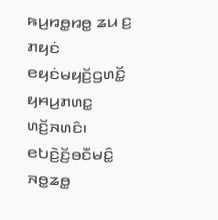ꤒꤣ꤬ꤙꤥ꤭ꤙꤥ꤭ ꤘꤣ ꤢ꤬ ꤊꤟꤢꤦ ꤕꤟꤢꤦꤗꤟꤢꤩ꤬ꤞꤛꤢꤩ꤭ ꤟꤌꤣ꤬ꤊꤛꤢ꤭ ꤛꤢꤩ꤬ꤏꤛꤢꤨ꤯
ꤕꤝꤢꤧ꤬ꤢꤩ꤬ꤋꤢꤪꤗꤢꤨ꤭ ꤏꤥ꤭ꤘꤥ꤭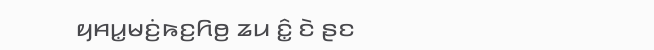ꤟꤌꤣ꤭ꤗꤢꤦ꤬ꤒꤢ꤬ꤖꤥ꤬ ꤘꤣ ꤢꤨ꤭ ꤢꤧ ꤔꤢ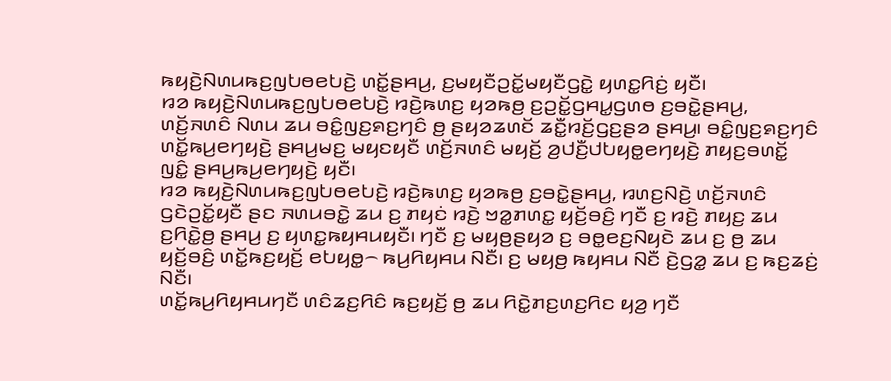ꤒꤟꤢꤧ꤬ꤡꤛꤣꤒꤢ꤬ꤜꤝꤥꤕꤝꤢꤧ꤬ ꤛꤢꤩ꤭ꤔꤌꤣ꤬, ꤢ꤬ꤗꤟꤢꤪꤑꤢꤩ꤭ꤗꤟꤢꤪꤞꤢꤧ꤭ ꤟꤛꤢ꤭ꤖꤢꤦ꤬ ꤟꤢꤪ꤯
ꤙꤤ ꤒꤟꤢꤧ꤬ꤡꤛꤣꤒꤢ꤬ꤜꤝꤥꤕꤝꤢꤧ꤬ ꤙꤢꤧ꤬ꤒꤛꤢ꤬ ꤟꤤꤒꤥ꤬ ꤢ꤬ꤑꤢꤩ꤭ꤞꤌꤣ꤭ꤞꤛꤥ ꤢ꤬ꤋꤢꤧ꤭ꤔꤌꤣ꤬, ꤛꤢꤩ꤬ꤏꤛꤢꤨ ꤡꤛꤣ ꤘꤣ ꤋꤢꤨ꤭ꤜꤢ꤬ꤎꤢ꤬ꤚꤢꤨ ꤥ꤬ ꤔꤟꤤꤘꤛꤢꤩ ꤘꤢꤪ꤭ꤙꤢꤩ꤬ꤞꤢ꤬ꤔꤤ ꤔꤌꤣ꤬꤯ ꤋꤢꤨ꤭ꤜꤢ꤬ꤎꤢ꤬ꤚꤢꤨ ꤛꤢꤩ꤭ꤒꤣ꤬ꤕꤚꤟꤢꤧ꤬ ꤔꤌꤣ꤬ꤗꤢ꤬ ꤗꤟꤢꤟꤢꤪ ꤛꤢꤩ꤬ꤏꤛꤢꤨ ꤗꤟꤢꤩ꤬ ꤤ꤬ꤓꤢꤪ꤬ꤓꤝꤟꤥ꤭ꤕꤚꤟꤢꤧ꤬ ꤊꤟꤢ꤬ꤋꤛꤢꤩ꤭ ꤜꤢꤨ꤭ ꤔꤌꤣ꤬ꤒꤣ꤬ꤕꤚꤟꤢꤧ꤬ ꤟꤢꤪ꤯
ꤙꤤ ꤒꤟꤢꤧ꤬ꤡꤛꤣꤒꤢ꤬ꤜꤝꤥꤕꤝꤢꤧ꤬ ꤙꤢꤧ꤬ꤒꤛꤢ꤬ ꤟꤤꤒꤥ꤬ ꤢ꤬ꤋꤢꤧ꤭ꤔꤌꤣ꤬, ꤙꤛꤢ꤬ꤡꤢꤧ꤬ ꤛꤢꤩ꤬ꤏꤛꤢꤨ ꤞꤢꤧꤑꤢꤩ꤭ꤟꤢꤪ ꤔꤢ ꤏꤛꤣꤋꤢꤧ꤭ ꤘꤣ ꤢ꤬ ꤊꤟꤢꤦ ꤙꤢꤧ꤬ ꤠꤤ꤭ꤊꤛꤢ꤭ ꤟꤢꤩ꤬ꤋꤢꤨ꤬ ꤚꤢꤪ ꤢ꤬ ꤙꤢꤧ꤬ ꤊꤟꤢ꤬ ꤘꤣ ꤢ꤬ꤖꤢꤧ꤭ꤥ꤬ ꤔꤌꤣ꤬ ꤢ꤬ ꤟꤛꤢ꤭ꤒꤟꤌꤣꤟꤢꤪ꤯ ꤚꤢꤪ ꤢ꤬ ꤗꤟꤥ꤬ꤔꤟꤤ ꤢ꤬ ꤋꤥ꤭ꤕꤢ꤬ꤡꤟꤢꤧ ꤘꤣ ꤢ꤬ ꤥ꤬ ꤘꤣ ꤟꤢꤩ꤬ꤋꤢꤨ꤬ ꤛꤢꤩ꤭ꤒꤢ꤬ꤟꤢꤩ꤬ ꤕꤝꤟꤥ꤭꤮ ꤒꤣ꤬ꤖꤟꤌꤣ ꤡꤢꤪ꤯ ꤢ꤬ ꤗꤟꤥ꤬ ꤒꤟꤌꤣ ꤡꤢꤪ ꤢꤧ꤬ꤞꤤ꤭ ꤘꤣ ꤢ꤬ ꤒꤢ꤬ꤘꤢꤦ꤬ ꤡꤢꤪ꤯
ꤛꤢꤩ꤭ꤒꤣ꤬ꤖꤟꤌꤣꤚꤢꤪ ꤛꤢꤨꤘꤢ꤬ꤖꤢꤨ ꤒꤢ꤬ꤟꤢꤩ꤬ ꤥ꤬ ꤘꤣ ꤖꤢꤧ꤭ꤊꤢ꤬ꤛꤢ꤬ꤖꤢ ꤟꤤ꤬ ꤚꤢꤪ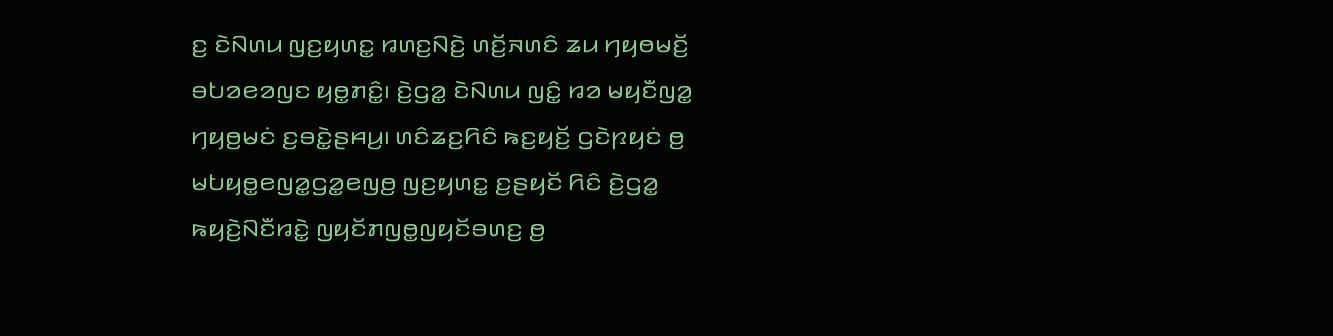ꤢ꤬ ꤢꤧꤡꤛꤣ ꤜꤢ꤬ꤟꤛꤢ꤭ ꤙꤛꤢ꤬ꤡꤢꤧ꤬ ꤛꤢꤩ꤬ꤏꤛꤢꤨ ꤘꤣ ꤚꤟꤥꤗꤢꤩ꤬ ꤋꤝꤤꤕꤤꤜꤢ ꤟꤥ꤭ꤊꤢꤨ꤭꤯ ꤢꤧ꤬ꤞꤤ꤭ ꤢꤧꤡꤛꤣ ꤜꤢꤨ꤭ ꤙꤤ ꤗꤟꤢꤪꤜꤤ꤭ ꤚꤟꤥ꤬ꤗꤢꤦ ꤢ꤬ꤋꤢꤧ꤭ꤔꤌꤣ꤬꤯ ꤛꤢꤨꤘꤢ꤬ꤖꤢꤨ ꤒꤢ꤬ꤟꤢꤩ꤬ ꤞꤢꤧꤐꤟꤢꤦ ꤥ꤬ ꤗꤝꤟꤥ꤭ꤕꤜꤤ꤭ꤞꤤ꤭ꤕꤜꤥ꤬ ꤜꤢ꤬ꤟꤛꤢ꤭ ꤢ꤬ꤔꤟꤢꤩ ꤖꤢꤨ ꤢꤧ꤬ꤞꤤ꤭ ꤒꤟꤢꤧ꤬ꤡꤢꤪꤙꤢꤧ꤭ ꤜꤟꤢꤩꤊꤜꤥ꤭ꤜꤟꤢꤩꤋꤛꤢ꤬ ꤥ꤬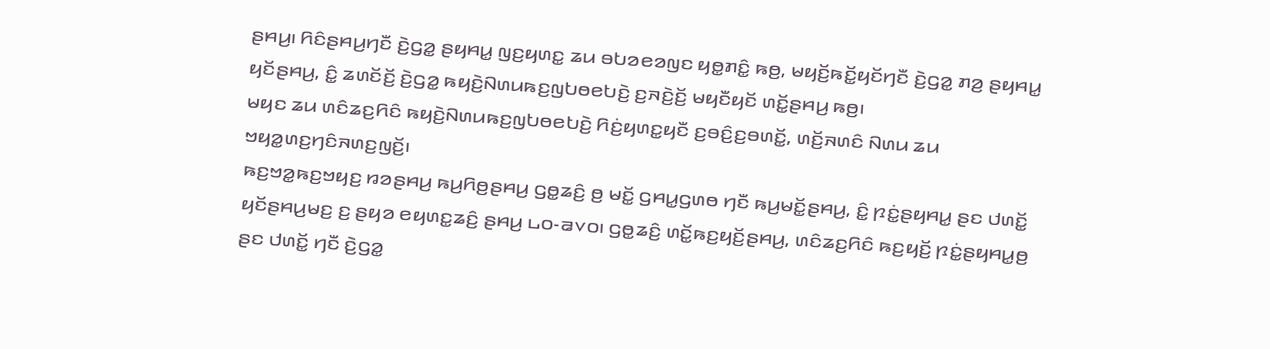ꤔꤌꤣ꤬꤯ ꤖꤢꤨꤔꤌꤣ꤬ꤚꤢꤪ ꤢꤧ꤬ꤞꤤ꤭ ꤔꤟꤌꤣ꤭ ꤜꤢ꤬ꤟꤛꤢ꤭ ꤘꤣ ꤋꤝꤤꤕꤤꤜꤢ ꤟꤥ꤭ꤊꤢꤨ꤭ ꤒꤥ꤬, ꤗꤟꤢꤩ꤬ꤒꤢꤩ꤭ꤟꤢꤩꤚꤢꤪ ꤢꤧ꤬ꤞꤤ꤭ ꤊꤤ꤬ ꤔꤟꤌꤣ꤭ ꤟꤢꤩꤔꤌꤣ꤬, ꤢꤨ꤭ ꤘꤛꤢꤩꤢꤩ꤬ ꤢꤧ꤬ꤞꤤ꤭ ꤒꤟꤢꤧ꤬ꤡꤛꤣꤒꤢ꤬ꤜꤝꤥꤕꤝꤢꤧ꤬ ꤢ꤬ꤏꤢꤧ꤬ꤢꤩ꤬ ꤗꤟꤢꤪꤟꤢꤩ ꤛꤢꤩ꤭ꤔꤌꤣ꤬ ꤒꤥ꤬꤯
ꤗꤟꤢ ꤘꤣ ꤛꤢꤨꤘꤢ꤬ꤖꤢꤨ ꤒꤟꤢꤧ꤬ꤡꤛꤣꤒꤢ꤬ꤜꤝꤥꤕꤝꤢꤧ꤬ ꤖꤢꤦ꤬ꤟꤛꤢ꤭ꤟꤢꤪ ꤢ꤬ꤋꤢꤨ꤬ꤢ꤬ꤋꤛꤢꤩ꤭, ꤛꤢꤩ꤬ꤏꤛꤢꤨ ꤡꤛꤣ ꤘꤣ ꤠꤟꤤ꤭ꤛꤢ꤬ꤚꤢꤨꤏꤛꤢ꤬ꤜꤢꤩ꤬꤯
ꤒꤢ꤬ꤠꤤ꤭ꤒꤢ꤬ꤠꤟꤢ꤬ ꤙꤤꤔꤌꤣ꤬ ꤒꤣ꤬ꤖꤥ꤬ꤔꤌꤣ꤬ ꤞꤥ꤭ꤘꤢꤨ꤬ ꤥ꤬ ꤗꤢꤩ꤭ ꤞꤌꤣ꤭ꤞꤛꤥ ꤚꤢꤪ ꤒꤣ꤬ꤗꤢꤩ꤭ꤔꤌꤣ꤬, ꤢꤨ꤭ ꤐꤢꤦ꤭ꤔꤟꤌꤣ꤭ ꤔꤢ ꤓꤛꤢꤩ꤭ ꤟꤢꤩꤔꤌꤣ꤬ꤗꤢ꤬ ꤢ꤬ ꤔꤟꤤ ꤕꤟꤛꤢ꤭ꤘꤢꤨ꤬ ꤔꤌꤣ꤬ ꤈꤀-꤁꤂꤀꤯ ꤞꤥ꤭ꤘꤢꤨ꤬ ꤛꤢꤩ꤭ꤒꤢ꤬ꤟꤢꤩ꤬ꤔꤌꤣ꤬, ꤛꤢꤨꤘꤢ꤬ꤖꤢꤨ ꤒꤢ꤬ꤟꤢꤩ꤬ ꤐꤢꤦ꤭ꤔꤟꤌꤣ꤭ꤥ꤬ ꤔꤢ ꤓꤛꤢꤩ꤭ ꤚꤢꤪ ꤢꤧ꤬ꤞꤤ꤭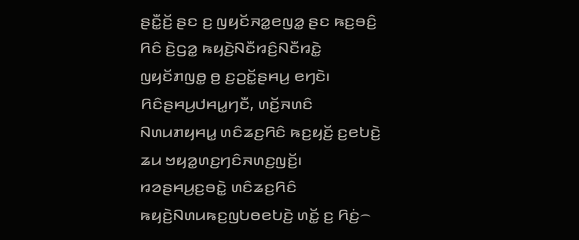ꤔꤢꤪ꤭ꤢꤩ꤬ ꤔꤢ ꤢ꤬ ꤜꤟꤢꤩꤏꤤ꤭ꤕꤜꤤ꤭ ꤔꤢ ꤒꤢ꤬ꤋꤢꤨ꤬ ꤖꤢꤨ ꤢꤧ꤬ꤞꤤ꤭ ꤒꤟꤢꤧ꤬ꤡꤢꤪꤙꤢꤨ꤬ꤡꤢꤪꤙꤢꤧ꤭ ꤜꤟꤢꤩꤊꤜꤥ꤭ ꤥ꤬ ꤢ꤬ꤑꤢꤩ꤭ꤔꤌꤣ꤬ ꤕꤚꤢꤧ꤯
ꤖꤢꤨꤔꤌꤣ꤬ꤓꤌꤣ꤭ꤚꤢꤪ, ꤛꤢꤩ꤬ꤏꤛꤢꤨ ꤡꤛꤣꤊꤟꤌꤣ꤭ ꤛꤢꤨꤘꤢ꤬ꤖꤢꤨ ꤒꤢ꤬ꤟꤢꤩ꤬ ꤢ꤬ꤕꤝꤢꤧ꤬ ꤘꤣ ꤠꤟꤤ꤭ꤛꤢ꤬ꤚꤢꤨꤏꤛꤢ꤬ꤜꤢꤩ꤬꤯
ꤙꤤꤔꤌꤣ꤬ꤢ꤬ꤋꤢꤧ꤭ ꤛꤢꤨꤘꤢ꤬ꤖꤢꤨ ꤒꤟꤢꤧ꤬ꤡꤛꤣꤒꤢ꤬ꤜꤝꤥꤕꤝꤢꤧ꤬ ꤛꤢꤩ꤭ ꤢ꤬ ꤖꤢꤦ꤬꤮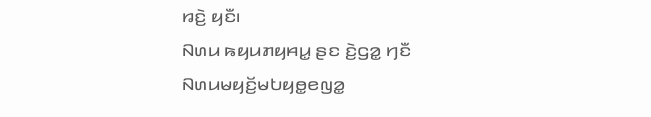ꤙꤢꤧ꤬ ꤟꤢꤪ꤯
ꤡꤛꤣ ꤒꤟꤣꤊꤟꤌꤣ꤭ ꤔꤢ ꤢꤧ꤬ꤞꤤ꤭ ꤚꤢꤪ ꤡꤛꤣꤗꤟꤢꤩ꤬ꤗꤝꤟꤥ꤭ꤕꤜꤤ꤭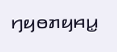ꤚꤟꤥꤊꤟꤌꤣ꤭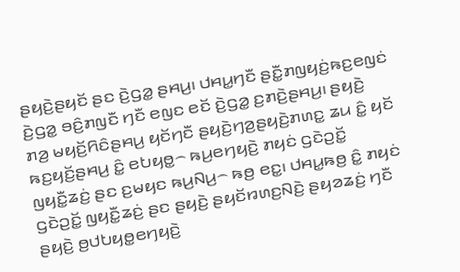ꤔꤟꤢꤧ꤬ꤔꤟꤢꤩ ꤔꤢ ꤢꤧ꤬ꤞꤤ꤭ ꤔꤌꤣ꤬꤯ ꤓꤌꤣ꤭ꤚꤢꤪ ꤔꤢꤪ꤭ꤊꤜꤟꤢꤦ꤬ꤒꤢ꤬ꤕꤜꤢꤦ ꤢꤧ꤬ꤞꤤ꤭ ꤋꤢꤨ꤬ꤊꤜꤢꤪ ꤚꤢꤪ ꤕꤜꤢ ꤕꤢꤩ ꤢꤧ꤬ꤞꤤ꤭ ꤢ꤬ꤊꤢꤧ꤬ꤔꤌꤣ꤬꤯ ꤔꤟꤢꤧ꤬ ꤊꤤ꤬ ꤗꤟꤢꤩ꤬ꤖꤢꤨꤔꤌꤣ꤬ ꤟꤢꤩꤚꤢꤪ ꤔꤟꤢꤧ꤬ꤚꤤ꤬ꤔꤟꤢꤧ꤬ꤊꤛꤢ꤭ ꤘꤣ ꤢꤨ꤭ ꤟꤢꤩ ꤒꤢ꤬ꤟꤢꤩ꤬ꤔꤌꤣ꤬ ꤢꤨ꤭ ꤕꤝꤟꤥ꤭꤮ ꤒꤣ꤬ꤕꤚꤟꤢꤧ꤬ ꤊꤟꤢꤦ ꤞꤢꤧꤑꤢꤩ꤭ ꤜꤟꤢꤪ꤭ꤘꤢꤦ꤬ ꤔꤢ ꤢ꤬ꤗꤟꤢ ꤒꤣ꤬ꤡꤣ꤬꤮ ꤒꤥ꤬ ꤕꤢ꤭꤯ ꤓꤌꤣ꤭ꤒꤥ꤬ ꤢꤨ꤭ ꤊꤟꤢꤦ ꤞꤢꤧꤑꤢꤩ꤭ ꤜꤟꤢꤪ꤭ꤘꤢꤦ꤬ ꤔꤢ ꤔꤟꤢꤧ꤬ ꤔꤟꤢꤩꤙꤛꤢ꤬ꤡꤢꤧ꤬ ꤔꤟꤤꤘꤢꤦ꤬ ꤚꤢꤪ ꤔꤟꤢꤧ꤬ ꤥ꤬ꤓꤝꤟꤥ꤭ꤕꤚꤟꤢꤧ꤬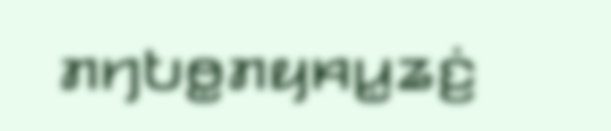ꤊꤚꤝꤥ꤭ꤊꤟꤌꤣ꤭ꤘꤢꤦ꤬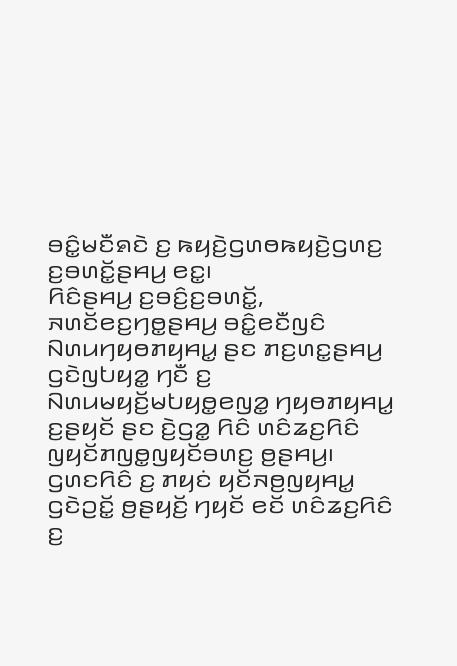ꤋꤢꤨ꤭ꤗꤢꤪꤎꤢꤧ ꤢ꤬ ꤒꤟꤢꤧ꤬ꤞꤛꤥꤒꤟꤢꤧ꤬ꤞꤛꤢ꤬ ꤢ꤬ꤋꤛꤢꤩ꤭ꤔꤌꤣ꤬ ꤕꤢ꤭꤯
ꤖꤢꤨꤔꤌꤣ꤬ ꤢ꤬ꤋꤢꤨ꤬ꤢ꤬ꤋꤛꤢꤩ꤭, ꤏꤛꤢꤩꤕꤢ꤬ꤚꤥ꤭ꤔꤌꤣ꤬ ꤋꤢꤨ꤭ꤕꤢꤪꤜꤢꤨ ꤡꤛꤣꤚꤟꤥꤊꤟꤌꤣ꤭ ꤔꤢ ꤊꤢ꤬ꤛꤢ꤭ꤔꤌꤣ꤬ ꤞꤢꤧꤜꤝꤟꤤ꤭ ꤚꤢꤪ ꤢ꤬ ꤡꤛꤣꤗꤟꤢꤩ꤬ꤗꤝꤟꤥ꤭ꤕꤜꤤ꤭ ꤚꤟꤥꤊꤟꤌꤣ꤭ ꤢ꤬ꤔꤟꤢꤩ ꤔꤢ ꤢꤧ꤬ꤞꤤ꤭ ꤖꤢꤨ ꤛꤢꤨꤘꤢ꤬ꤖꤢꤨ ꤜꤟꤢꤩꤊꤜꤥ꤭ꤜꤟꤢꤩꤋꤛꤢ꤬ ꤥ꤬ꤔꤌꤣ꤬꤯ ꤞꤛꤢꤖꤢꤨ ꤢ꤬ ꤊꤟꤢꤦ ꤟꤢꤩꤏꤥ꤬ꤜꤟꤌꤣ꤭ ꤞꤢꤧꤑꤢꤩ꤭ ꤥ꤬ꤔꤟꤢꤩ꤬ ꤚꤟꤢꤩ ꤕꤢꤩ ꤛꤢꤨꤘꤢ꤬ꤖꤢꤨ ꤢ꤬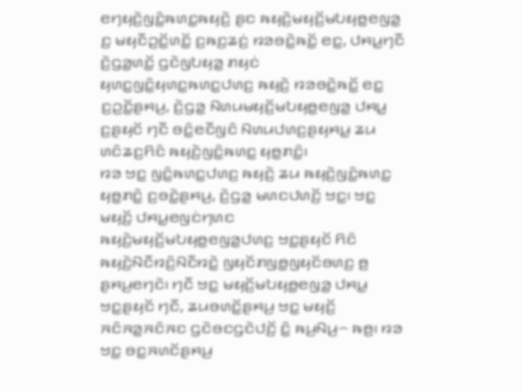ꤕꤚꤟꤢꤧ꤬ꤜꤢꤨ꤭ꤒꤛꤢ꤭ꤒꤟꤢꤧ꤬ ꤔꤢ ꤒꤟꤢꤧ꤬ꤗꤟꤢꤩ꤬ꤗꤝꤟꤥ꤭ꤕꤜꤤ꤭ ꤢ꤬ ꤗꤟꤢꤪꤑꤢꤩ꤭ꤛꤢꤩ꤭ ꤢ꤬ꤒꤢ꤬ꤘꤢꤦ꤬ ꤙꤤꤋꤢꤧ꤭ꤒꤢꤩ꤭ ꤕꤢ꤭, ꤓꤌꤣ꤭ꤚꤢꤪ ꤢꤧ꤬ꤞꤤ꤭ꤛꤢꤩ꤭ ꤞꤢꤧꤜꤝꤟꤤ꤭ ꤊꤟꤢꤦ ꤟꤛꤢ꤭ꤜꤢꤨ꤭ꤟꤛꤢ꤭ꤒꤛꤢ꤭ꤓꤛꤢ꤬ ꤒꤟꤢꤧ꤬ ꤙꤤꤋꤢꤧ꤭ꤒꤢꤩ꤭ ꤕꤢ꤭ ꤢ꤬ꤑꤢꤩ꤭ꤔꤌꤣ꤬, ꤢꤧ꤬ꤞꤤ꤭ ꤡꤛꤣꤗꤟꤢꤩ꤬ꤗꤝꤟꤥ꤭ꤕꤜꤤ꤭ ꤓꤌꤣ꤭ ꤢ꤬ꤔꤟꤢꤩ ꤚꤢꤪ ꤋꤢꤨ꤭ꤕꤢꤪꤜꤢꤨ ꤡꤛꤣꤓꤛꤢ꤬ꤔꤟꤌꤣ꤭ ꤘꤣ ꤛꤢꤨꤘꤢ꤬ꤖꤢꤨ ꤒꤟꤢꤧ꤬ꤜꤢꤨ꤭ꤒꤛꤢ꤭ ꤟꤥ꤭ꤊꤢꤨ꤭꤯
ꤙꤤ ꤠꤢ꤭ ꤜꤢꤨ꤭ꤒꤛꤢ꤭ꤓꤛꤢ꤬ ꤒꤟꤢꤧ꤬ ꤘꤣ ꤒꤟꤢꤧ꤬ꤜꤢꤨ꤭ꤒꤛꤢ꤭ ꤟꤥ꤭ꤊꤢꤨ꤭ ꤢ꤬ꤋꤢꤧ꤭ꤔꤌꤣ꤬, ꤢꤧ꤬ꤞꤤ꤭ ꤗꤛꤢꤓꤛꤢꤩ꤬ ꤠꤢ꤭꤯ ꤠꤢ꤭ ꤗꤟꤢꤩ꤬ ꤓꤌꤣ꤭ꤕꤜꤢꤦꤚꤛꤢ ꤒꤟꤢꤧ꤬ꤗꤟꤢꤩ꤬ꤗꤝꤟꤥ꤭ꤕꤜꤤ꤭ꤓꤛꤢ꤬ ꤠꤢ꤭ꤔꤟꤢꤩ ꤖꤢꤨ ꤒꤟꤢꤧ꤬ꤡꤢꤪꤙꤢꤨ꤬ꤡꤢꤪꤙꤢꤧ꤭ ꤜꤟꤢꤩꤊꤜꤥ꤭ꤜꤟꤢꤩꤋꤛꤢ꤬ ꤥ꤬ ꤔꤌꤣ꤬ꤕꤚꤢꤧ꤯ ꤚꤢꤪ ꤠꤢ꤭ ꤗꤟꤢꤩ꤬ꤗꤝꤟꤥ꤭ꤕꤜꤤ꤭ ꤓꤌꤣ꤭ ꤠꤢ꤭ꤔꤟꤢꤩ ꤚꤢꤪ, ꤘꤣꤋꤛꤢꤩ꤭ꤔꤌꤣ꤬ ꤠꤢ꤭ ꤗꤟꤢꤩ꤬ ꤏꤢꤨꤏꤤ꤭ꤏꤢꤨꤏꤢ ꤞꤢꤧꤋꤢꤞꤢꤧꤓꤢꤩ꤬ ꤢꤨ꤭ ꤒꤣ꤬ꤡꤣ꤬꤮ ꤒꤥ꤬꤯ ꤙꤤ ꤠꤢ꤭ ꤋꤢ꤭ꤏꤛꤢꤩꤔꤌꤣ꤬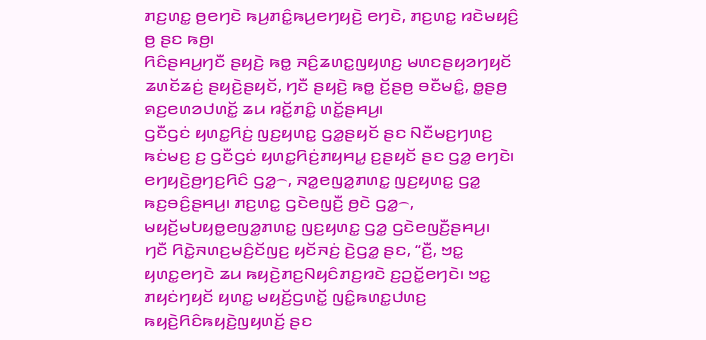ꤊꤢ꤬ꤛꤢ꤭ ꤥ꤬ꤕꤚꤢꤧ ꤒꤣ꤬ꤊꤢꤨ꤭ꤒꤣ꤬ꤕꤚꤟꤢꤧ꤬ ꤕꤚꤢꤧ, ꤊꤢ꤬ꤛꤢ꤭ ꤙꤢꤧꤗꤟꤢꤨ꤬ ꤥ꤬ ꤔꤢ ꤒꤥ꤬꤯
ꤖꤢꤨꤔꤌꤣ꤬ꤚꤢꤪ ꤔꤟꤢꤧ꤬ ꤒꤥ꤭ ꤏꤢꤨ꤬ꤘꤛꤢ꤭ꤜꤟꤛꤢ꤬ ꤗꤛꤢꤔꤟꤤꤚꤟꤢꤩ ꤘꤛꤢꤩꤘꤢꤦ꤬ ꤔꤟꤢꤧ꤬ꤔꤟꤢꤩ, ꤚꤢꤪ ꤔꤟꤢꤧ꤬ ꤒꤥ꤭ ꤢꤩ꤬ꤔꤥ꤬ ꤋꤢꤪꤗꤢꤨ꤭, ꤥ꤭ꤔꤥ꤬ ꤎꤢ꤬ꤕꤛꤤꤓꤛꤢꤩ꤭ ꤘꤣ ꤙꤢꤩ꤭ꤊꤢꤨ꤭ ꤛꤢꤩ꤭ꤔꤌꤣ꤬꤯
ꤞꤢꤪꤞꤢꤦ ꤟꤛꤢ꤭ꤖꤢꤦ꤬ ꤜꤢ꤬ꤟꤛꤢ꤭ ꤞꤤ꤭ꤔꤟꤢꤩ ꤔꤢ ꤡꤢꤪꤗꤢ꤬ꤚꤛꤢ꤬ ꤒꤢꤦꤗꤢ꤬ ꤢ꤬ ꤞꤢꤪꤞꤢꤦ ꤟꤛꤢ꤭ꤖꤢꤦ꤬ꤊꤟꤌꤣ꤭ ꤢ꤬ꤔꤟꤢꤩ ꤔꤢ ꤞꤤ꤭ ꤕꤚꤢꤧ꤯ ꤕꤚꤟꤢꤧ꤬ꤥ꤬ꤚꤢ꤬ꤖꤢꤨ ꤞꤤ꤭꤮, ꤏꤤ꤭ꤕꤜꤤ꤭ꤊꤛꤢ꤭ ꤜꤢ꤬ꤟꤛꤢ꤭ ꤞꤤ꤭ ꤒꤢ꤬ꤋꤢꤨ꤬ꤔꤌꤣ꤬꤯ ꤊꤢ꤬ꤛꤢ꤭ ꤞꤢꤧꤕꤜꤢꤪ꤬ ꤥ꤬ꤢꤧ ꤞꤤ꤭꤮, ꤗꤟꤢꤩ꤬ꤗꤝꤟꤥ꤭ꤕꤜꤤ꤭ꤊꤛꤢ꤭ ꤜꤢ꤬ꤟꤛꤢ꤭ ꤞꤤ꤭ ꤞꤢꤧꤕꤜꤢꤪ꤬ꤔꤌꤣ꤬꤯
ꤚꤢꤪ ꤖꤢꤧ꤭ꤏꤛꤢ꤬ꤗꤢꤨ꤬ꤢꤩꤜꤢ꤬ ꤟꤢꤩꤏꤢꤦ꤬ ꤢꤧ꤬ꤞꤤ꤭ ꤔꤢ, “ꤢꤪ꤬, ꤠꤢ꤭ ꤟꤛꤢ꤭ꤕꤚꤢꤧ ꤘꤣ ꤒꤟꤢꤧ꤬ꤊꤢ꤬ꤡꤟꤢꤨꤊꤢ꤬ꤙꤢꤧ ꤢ꤬ꤑꤢꤩ꤭ꤕꤚꤢꤧ꤯ ꤠꤢ꤭ ꤊꤟꤢꤦꤚꤟꤢꤩ ꤟꤛꤢ꤭ ꤗꤟꤢꤩ꤬ꤞꤛꤢꤩ꤭ ꤜꤢꤨ꤭ꤒꤛꤢ꤭ꤓꤛꤢ꤬ ꤒꤟꤢꤧ꤬ꤖꤢꤨꤒꤟꤢꤧ꤬ꤜꤟꤛꤢꤩ꤬ ꤔꤢ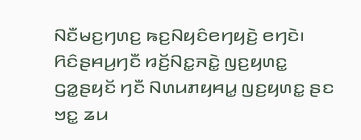ꤡꤢꤪꤗꤢ꤬ꤚꤛꤢ꤬ ꤒꤢ꤬ꤡꤟꤢꤨꤕꤚꤟꤢꤧ꤬ ꤕꤚꤢꤧ꤯ ꤖꤢꤨꤔꤌꤣ꤬ꤚꤢꤪ ꤙꤢꤩ꤬ꤡꤢ꤭ꤏꤢꤧ꤭ ꤜꤢ꤬ꤟꤛꤢ꤭ ꤞꤤ꤭ꤔꤟꤢꤩ ꤚꤢꤪ ꤡꤛꤣꤊꤟꤌꤣ꤭ ꤜꤢ꤬ꤟꤛꤢ꤭ ꤔꤢ ꤠꤢ꤭ ꤘꤣ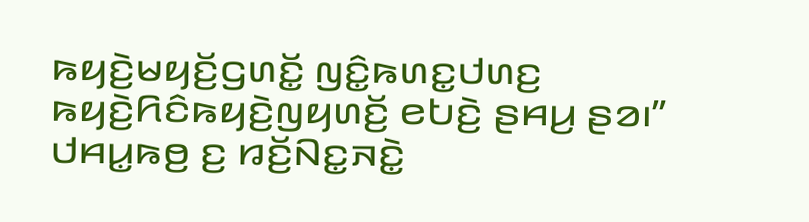ꤒꤟꤢꤧ꤬ꤗꤟꤢꤩ꤬ꤞꤛꤢꤩ꤭ ꤜꤢꤨ꤭ꤒꤛꤢ꤭ꤓꤛꤢ꤬ ꤒꤟꤢꤧ꤬ꤖꤢꤨꤒꤟꤢꤧ꤬ꤜꤟꤛꤢꤩ꤬ ꤕꤝꤢꤧ꤬ ꤔꤌꤣ꤬ ꤔꤤ꤯” ꤓꤌꤣ꤭ꤒꤥ꤬ ꤢ꤬ ꤙꤢꤩ꤬ꤡꤢ꤭ꤏꤢꤧ꤭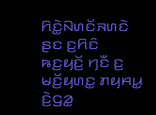ꤖꤢꤧ꤭ꤡꤛꤢꤩꤏꤛꤢꤧ ꤔꤢ ꤢ꤬ꤖꤢꤨ ꤒꤢ꤬ꤟꤢꤩ꤬ ꤚꤢꤪ ꤢ꤬ ꤗꤢꤩ꤬ꤟꤛꤢ꤭ ꤊꤟꤌꤣ꤭ ꤢꤧ꤬ꤞꤤ꤭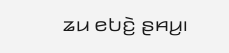ꤘꤣ ꤕꤝꤢꤧ꤬ ꤔꤌꤣ꤬꤯